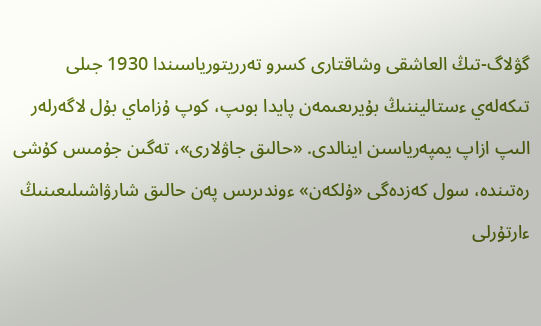گۋلاگ-تىڭ العاشقى وشاقتارى كسرو تەرريتورياسىندا 1930 جىلى تىكەلەي ءستاليننىڭ بۇيرىعىمەن پايدا بوىپ، كوپ ۇزاماي بۇل لاگەرلەر الىپ ازاپ يمپەرياسىن اينالدى. «حالىق جاۋلارى»، تەگىن جۇمىس كۇشى رەتىندە، سول كەزدەگى «ۇلكەن» ءوندىرىس پەن حالىق شارۋاشىلىعىنىڭ ءارتۇرلى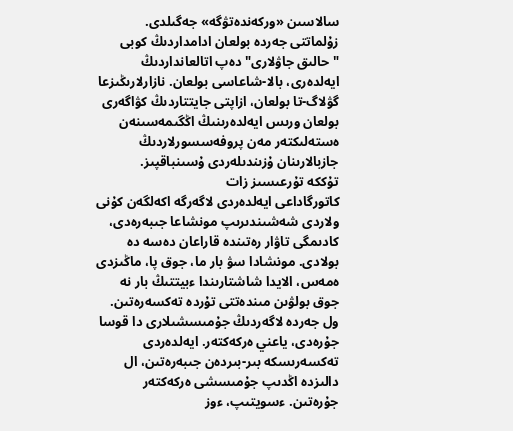سالاسىن «وركەندەتۋگە» جەگىلدى. زۇلماتتى جەردە بولعان ادامداردىڭ كوبى "حالىق جاۋلارى" دەپ اتالعانداردىڭ ايەلدەرى، بالا-شاعاسى بولعان. نازارلارىڭىزعا گۋلاگ-تا بولعان، ازاپتى جايتتاردىڭ كۋاگەرى بولعان ورىس ايەلدەرىنىڭ اڭگىمەسىنەن ەستەلىكتەر مەن پروفەسسورلاردىڭ جازبالارىنان ۇزىندىلەردى ۇسىنباقپىز.
تۇككە تۇرعىسىز زات
كاتورگاداعى ايەلدەردى لاگەرگە اكەلگەن كۇنى ولاردى شەشىندىرىپ مونشاعا جىبەرەدى، كادىمگى تاۋار رەتىندە قاراعان دەسە دە بولادى. مونشادا سۋ بار ما، جوق پا، ماڭىزدى ەمەس، الايدا شاشتارىندا ءبيتتىڭ بار نە جوق بولۋىن مىندەتتى تۇردە تەكسەرەتىن. ول جەردە لاگەردىڭ جۇمىسشىلارى دا قوسا جۇرەدى، ياعني ەركەكتەر. ايەلدەردى تەكسەرىسكە بىر-بىردەن جىبەرەتىن، ال دالىزدە اڭدىپ جۇمىسشى ەركەكتەر جۇرەتىن. ءسويتىپ، ءوز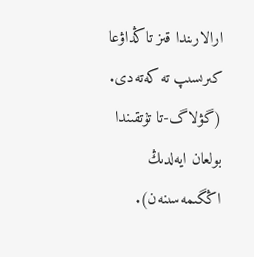ارالارىندا قىز تاڭداۋعا كىرىسىپ تە كەتەدى. (گۋلاگ-تا تۇتقىندا بولعان ايەلدىڭ اڭگىمەسىنەن).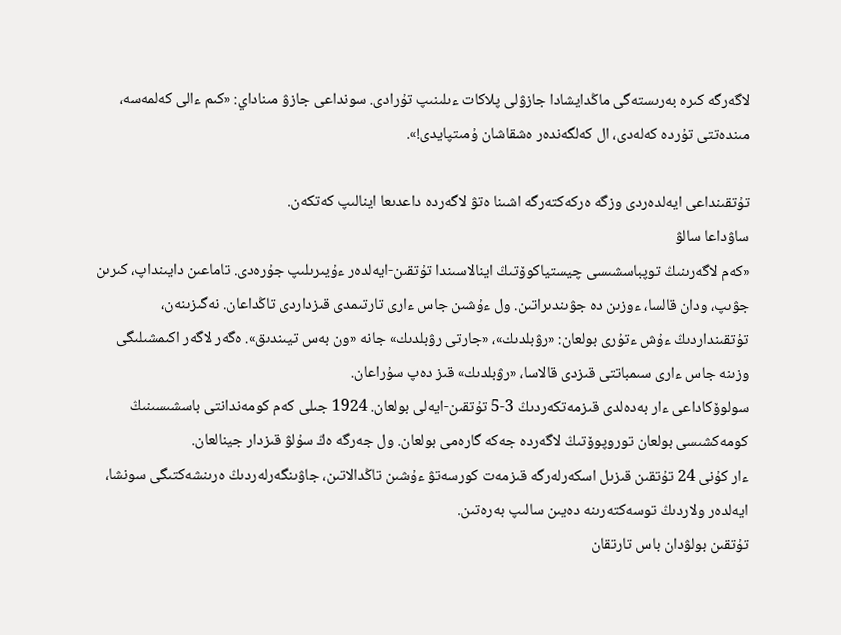لاگەرگە كىرە بەرىستەگى ماڭدايشادا جازۋلى پلاكات ءىلىنىپ تۇرادى. سونداعى جازۋ مىناداي: «كىم ءالى كەلمەسە، مىندەتتى تۇردە كەلەدى، ال كەلگەندەر ەشقاشان ۇمىتپايدى!».

تۇتقىنداعى ايەلدەردى وزگە ەركەكتەرگە اشىنا ەتۋ لاگەردە داعدىعا اينالىپ كەتكەن.
ساۋداعا سالۋ
«كەم لاگەرىنىڭ توپباسشىسى چيستياكوۆتىڭ اينالاسىندا تۇتقىن-ايەلدەر ءۇيىرىلىپ جۇرەدى. تاماعىن دايىنداپ، كىرىن جۋىپ، ودان قالسا، ءوزىن دە جۋىندىراتىن. ول ءۇشىن جاس ءارى تارتىمدى قىزداردى تاڭداعان. نەگىزىنەن، تۇتقىنداردىڭ ءۇش ءتۇرى بولعان: «رۋبلدىك»، «جارتى رۋبلدىك» جانە «ون بەس تيىندىق». ەگەر لاگەر اكىمشىلىگى وزىنە جاس ءارى سىمباتتى قىزدى قالاسا، «رۋبلدىك» قىز دەپ سۇراعان.
سولوۆكاداعى ءار بەدەلدى قىزمەتكەردىڭ 3-5 تۇتقىن-ايەلى بولعان. 1924 جىلى كەم كومەندانتى باسشىسىنىڭ كومەكشىسى بولعان توروپوۆتىڭ لاگەردە جەكە گارەمى بولعان. ول جەرگە ەڭ سۇلۋ قىزدار جينالعان.
ءار كۇنى 24 تۇتقىن قىزىل اسكەرلەرگە قىزمەت كورسەتۋ ءۇشىن تاڭدالاتىن، جاۋىنگەرلەردىڭ ەرىنشەكتىگى سونشا، ايەلدەر ولاردىڭ توسەكتەرىنە دەيىن سالىپ بەرەتىن.
تۇتقىن بولۋدان باس تارتقان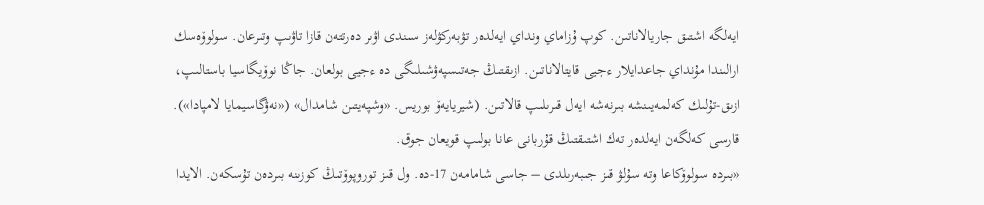ايەلگە اشتىق جاريالاناتىن. كوپ ۇزاماي ونداي ايەلدەر تۋبەركۋلەز سىندى اۋىر دەرتتەن قازا تاۋىپ وتىرعان. سولوۆەسك ارالىندا مۇنداي جاعدايلار ءجيى قايتالاناتىن. ازىقتىڭ جەتىسپەۋشىلىگى دە ءجيى بولعان. جاڭا نوۆيگاسيا باستالىپ، ازىق-تۇلىك كەلمەيىنشە بىرنەشە ايەل قىرىلىپ قالاتىن. (شيريايەۆ بوريس. «وشپەيتىن شامدال» («نەۋگاسيمايا لامپادا»).
قارسى كەلگەن ايەلدەر تەك اشتىقتىڭ قۇربانى عانا بولىپ قويعان جوق.
«بىردە سولوۆكاعا وتە سۇلۋ قىز جىبەرىلدى – جاسى شامامەن 17-دە. ول قىز توروپوۆتىڭ كوزىنە بىردەن تۇسكەن. الايدا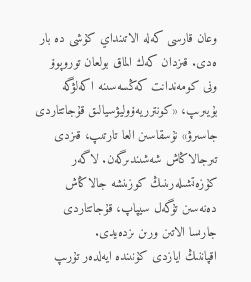وعان قارسى كەلە الاتىنداي كۇشى دە بار ەدى. قىزدان كەك الماق بولعان توروپوۆ ونى كومەندانت كەڭسەسىنە اكەلۋگە بۇيىرىپ، «كونترريەۆوليۋسيالىق قۇجاتتاردى جاسىرۋ» نۇسقاسىن العا تارتىپ، قىزدى تىرجالاڭاش شەشىندىرگەن. لاگەر كۇزەتشىلەرىنىڭ كوزىنشە جالاڭاش دەنەسىن تۇگەل سيپاپ، قۇجاتتاردى جارىسا الاتىن ورىن ىزدەيدى.
اقپاننىڭ ايازدى كۇنىندە ايەلدەر تۇرىپ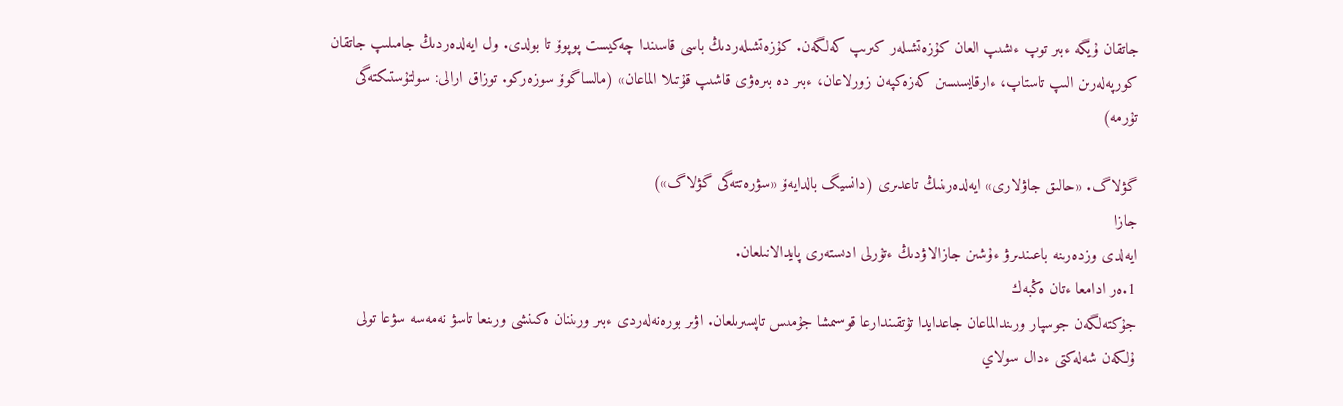جاتقان ۇيگە ءبىر توپ ءىشىپ العان كۇزەتشىلەر كىرىپ كەلگەن. كۇزەتشىلەردىڭ باسى قاسىندا چەكيست پوپوۆ تا بولدى. ول ايەلدەردىڭ جامىلىپ جاتقان كورپەلەرىن الىپ تاستاپ، ءارقايسىسىن كەزەكپەن زورلاعان، ءبىر دە بىرەۋى قاشىپ قۇتىلا الماعان» (مالساگوۆ سوزەركو. توزاق ارالى: سولتۇستىكتەگى تۇرمە)

گۋلاگ. «حالىق جاۋلارى» ايەلدەرىنىڭ تاعدىرى (دانسيگ بالدايەۆ «سۋرەتتەگى گۋلاگ»)
جازا
ايەلدى وزدەرىنە باعىندىرۋ ءۇشىن جازالاۋدىڭ ءتۇرلى ادىستەرى پايدالانىلعان.
1.ەر ادامعا ءتان ەڭبەك
جۇكتەلگەن جوسپار ورىندالماعان جاعدايدا تۇتقىندارعا قوسىمشا جۇمىس تاپسىرىلعان. اۋىر بورەنەلەردى ءبىر ورىننان ەكىنشى ورىنعا تاسۋ نەمەسە سۋعا تولى ۇلكەن شەلەكتى ءدال سولاي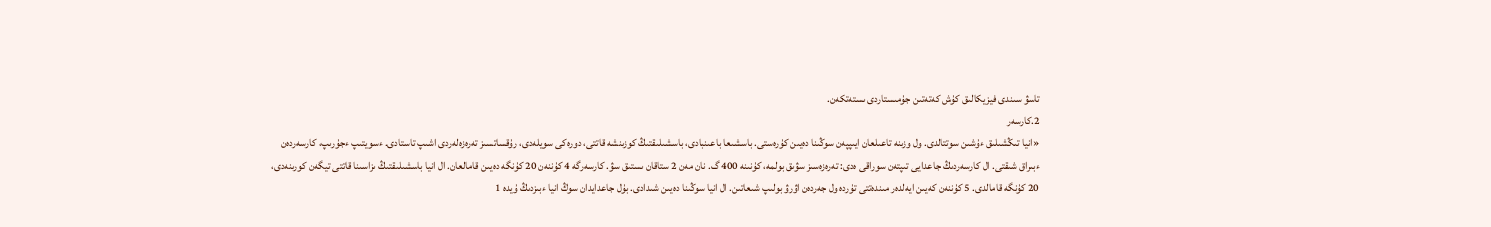تاسۋ سىندى فيزيكالىق كۇش كەتەتىن جۇمىستاردى ىستەتكەن.
2.كارسەر
«انيا تىڭشىلىق ءۇشىن سوتتالدى. ول وزىنە تاعىلعان ايىپپەن سوڭىنا دەيىن كۇرەستى. باسشىعا باعىنبادى، باسشىلىقتىڭ كوزىنشە قاتتى، دورەكى سويلەدى، رۇقساتسىز تەرەزەلەردى اشىپ تاستادى. ءسويتىپ ءجۇرىپ، كارسەردەن ءبىراق شىقتى. ال كارسەردىڭ جاعدايى تىپتەن سوراقى ەدى: تەرەزەسىز سۋىق بولمە، كۇنىنە 400 گ. نان مەن 2 ستاقان ىستىق سۋ. كارسەرگە 4 كۇننەن 20 كۇنگە دەيىن قامالعان. ال انيا باسشىلىقتىڭ ىزاسىنا قاتتى تيگەن كورىنەدى، 20 كۇنگە قامالدى. 5 كۇننەن كەيىن ايەلدەر مىندەتتى تۇردە ول جەردەن اۋرۋ بولىپ شىعاتىن. ال انيا سوڭىنا دەيىن شىدادى. بۇل جاعدايدان سوڭ انيا ءبىزدىڭ ۇيدە 1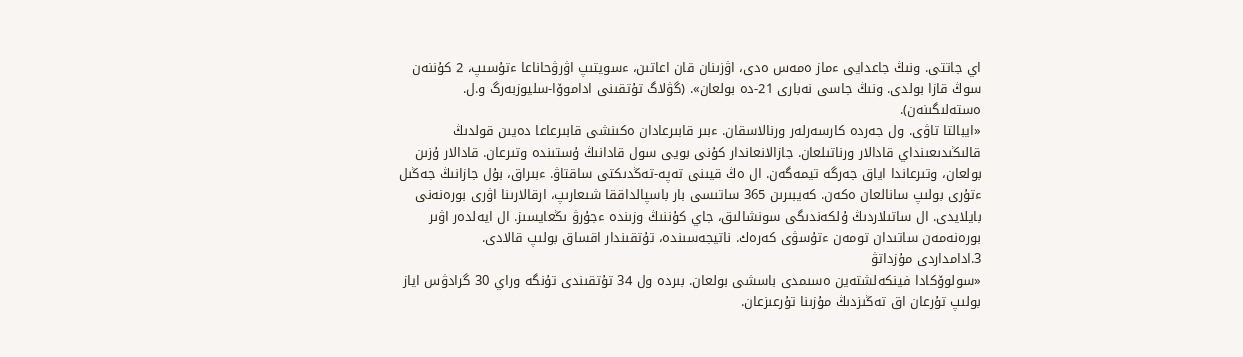اي جاتتى. ونىڭ جاعدايى ءماز ەمەس ەدى، اۋزىنان قان اعاتىن، ءسويتىپ اۋرۋحاناعا ءتۇسىپ، 2 كۇننەن سوڭ قازا بولدى. ونىڭ جاسى نەبارى 21-دە بولعان». (گۋلاگ تۇتقىنى اداموۆا-سليوزبەرگ و.ل. ەستەلىگىنەن).
«ايبالتا تاۋى. ول جەردە كارسەرلەر ورنالاسقان. ءبىر قابىرعادان ەكىنشى قابىرعاعا دەيىن قولدىڭ قالىڭىدىعىنداي قادالار ورناتىلعان. جازالانعاندار كۇنى بويى سول قادانىڭ ۇستىندە وتىرعان. قادالار ۇزىن بولعان، وتىرعاندا اياق جەرگە تيمەگەن. ال ەڭ قيىنى تەپە-تەڭدىكتى ساقتاۋ. ءبىراق، بۇل جازانىڭ جەڭىل ءتۇرى بولىپ سانالعان ەكەن. كەيبىرىن 365 ساتىسى بار باسپالداققا شىعارىپ، ارقالارىنا اۋرى بورەنەنى بايلايدى. ال ساتىلاردىڭ ۇلكەندىگى سونشالىق، جاي كۇننىڭ وزىندە ءجۇرۋ ىڭعايسىز. ال ايەلدەر اۋىر بورەنەمەن ساتىدان تومەن ءتۇسۋى كەرەك. ناتيجەسىندە، تۇتقىندار اقساق بولىپ قالادى.
3.ادامداردى مۇزداتۋ
«سولوۆكادا فينكەلشتەين ەسىمدى باسشى بولعان. بىردە ول 34 تۇتقىندى تۇنگە وراي 30 گرادۋس اياز بولىپ تۇرعان اق تەڭىزدىڭ مۇزىنا تۇرعىزعان.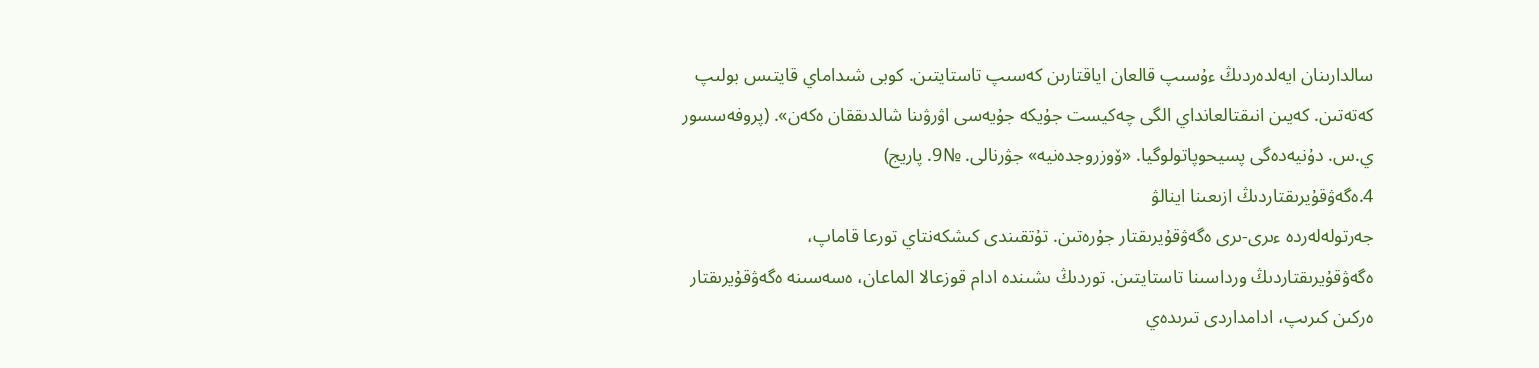سالدارىنان ايەلدەردىڭ ءۇسىپ قالعان اياقتارىن كەسىپ تاستايتىن. كوبى شىداماي قايتىس بولىپ كەتەتىن. كەيىن انىقتالعانداي الگى چەكيست جۇيكە جۇيەسى اۋرۋىنا شالدىققان ەكەن». (پروفەسسور ي.س. دۇنيەدەگى پسيحوپاتولوگيا. «ۆوزروجدەنيە» جۋرنالى. №9. پاريج)
4.ەگەۋقۇيرىقتاردىڭ ازىعىنا اينالۋ
جەرتولەلەردە ءىرى-ىرى ەگەۋقۇيرىقتار جۇرەتىن. تۇتقىندى كىشكەنتاي تورعا قاماپ، ەگەۋقۇيرىقتاردىڭ ورداسىنا تاستايتىن. توردىڭ ىشىندە ادام قوزعالا الماعان، ەسەسىنە ەگەۋقۇيرىقتار ەركىن كىرىپ، ادامداردى تىرىدەي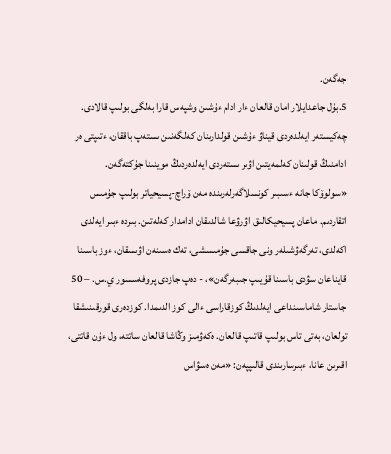جەگەن.
5.بۇل جاعدايلار امان قالعان ءار ادام ءۇشىن وشپەس قارا بەلگى بولىپ قالادى. چەكيستەر ايەلدەردى قيناۋ ءۇشىن قولدارىنان كەلگەنىن ىستەپ باققان، ءتىپتى ەر ادامنىڭ قولىنان كەلمەيتىن اۋىر ىستەردى ايەلدەردىڭ موينىنا جۇكتەگەن.
«سولوۆكا جانە ءسىبىر كونسلاگەرلەرىندە مەن ۆراچ-پسيحياتر بولىپ جۇمىس اتقاردىم. ماعان پسيحيكالىق اۋرۋعا شالدىقان ادامدار كەلەتىن. بىردە ءبىر ايەلدى اكەلدى، تەرگەۋشىلەر ونى جاقسى جۇمىسشى، تەك ەسىنەن اۋىسقان، ءوز باسىنا قايناعان سۋدى باسىنا قۇيىپ جىبەرگەن»، - دەپ جازدى پروفەسسور ي.س. – 50 جاستار شاماسىنداعى ايەلدىڭ كوزقاراسى ءالى كوز الدىمدا. كوزدەرى قورقىنىشقا تولعان، بەتى تاس بولىپ قاتىپ قالعان. ەكەۋمىز وڭاشا قالعان ساتتە، ول ءۇن قاتتى، اقىرىن عانا، ءبىرسارىندى قالىپپەن: «مەن ەسۋاس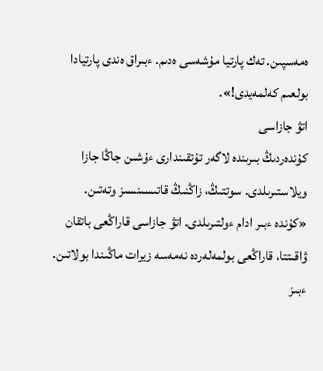ەمەسپىن. تەك پارتيا مۇشەسى ەدىم. ءبىراق ەندى پارتيادا بولعىم كەلمەيدى!».
اتۋ جازاسى
كۇندەردىڭ بىرىندە لاگەر تۇتقىندارى ءۇشىن جاڭا جازا ويلاستىرىلدى. سوتتىڭ، زاڭنىڭ قاتىسىنسىز وتەتىن.
«كۇندە ءبىر ادام ءولتىرىلدى. اتۋ جازاسى قاراڭعى باتقان ۋاقىتتا، قاراڭعى بولمەلەردە نەمەسە زيرات ماڭىندا بولاتىن. ءبىز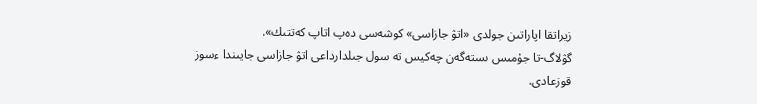زيراتقا اپاراتىن جولدى «اتۋ جازاسى» كوشەسى دەپ اتاپ كەتتىك».
گۋلاگ-تا جۇمىس ىستەگەن چەكيس تە سول جىلدارداعى اتۋ جازاسى جايىندا ءسوز قوزعادى.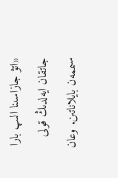«اتۋ جازاسىنا الىپ بارا جاتقان ايەلدىڭ قولى سىممەن بايلاناتىن. وعان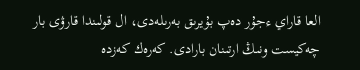العا قاراي ءجۇر دەپ بۇيرىق بەرىلەدى، ال قولىندا قارۋى بار چەكيست ونىڭ ارتىنان بارادى. كەرەك كەزدە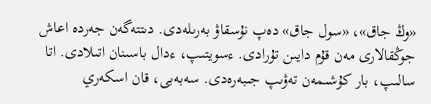«وڭ جاق»، «سول جاق» دەپ نۇسقاۋ بەرىلەدى. دىتتەگەن جەردە اعاش جوڭقالارى مەن قۇم دايىن تۇرادى. ءسويتىپ، ءدال باسىنان اتىلادى. اتا سالىپ، بار كۇشىمەن تەۋىپ جىبەرەدى. سەبەبى، قان اسكەري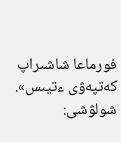فورماعا شاشىراپ كەتپەۋى ءتيىس».
شولۋشى: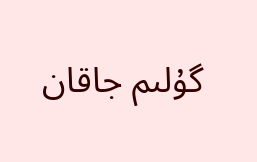گۇلىم جاقان